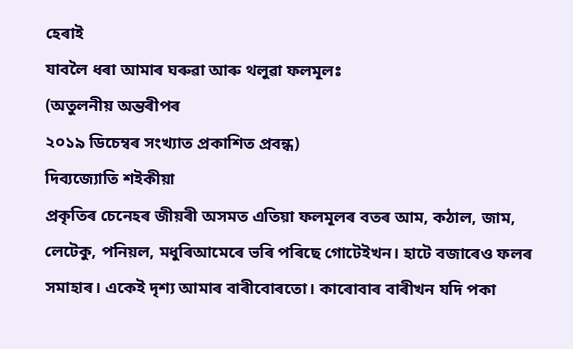হেৰাই
যাবলৈ ধৰা আমাৰ ঘৰুৱা আৰু থলুৱা ফলমূলঃ
(অতুলনীয় অন্তৰীপৰ
২০১৯ ডিচেম্বৰ সংখ্যাত প্ৰকাশিত প্ৰবন্ধ)
দিব্যজ্যোতি শইকীয়া
প্ৰকৃতিৰ চেনেহৰ জীয়ৰী অসমত এতিয়া ফলমূলৰ বতৰ আম, কঠাল, জাম, লেটেকু, পনিয়ল, মধুৰিআমেৰে ভৰি পৰিছে গোটেইখন। হাটে বজাৰেও ফলৰ সমাহাৰ। একেই দৃশ্য আমাৰ বাৰীবোৰতো। কাৰোবাৰ বাৰীখন যদি পকা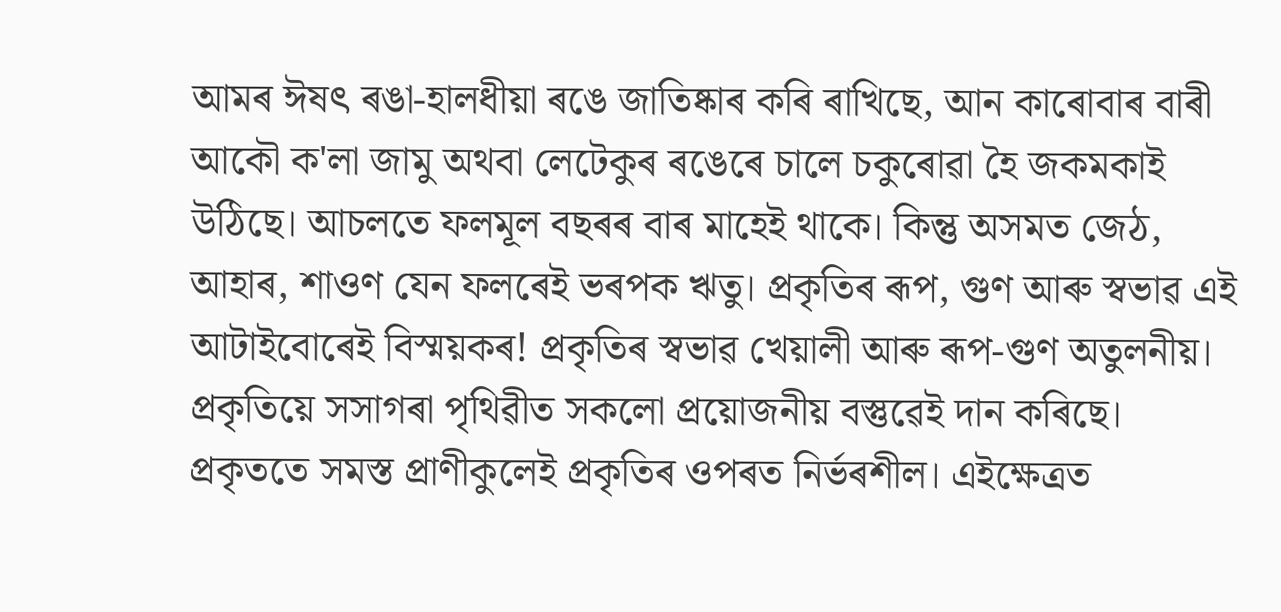আমৰ ঈষৎ ৰঙা-হালধীয়া ৰঙে জাতিষ্কাৰ কৰি ৰাখিছে, আন কাৰোবাৰ বাৰী আকৌ ক'লা জামু অথবা লেটেকুৰ ৰঙেৰে চালে চকুৰোৱা হৈ জকমকাই উঠিছে। আচলতে ফলমূল বছৰৰ বাৰ মাহেই থাকে। কিন্তু অসমত জেঠ, আহাৰ, শাওণ যেন ফলৰেই ভৰপক ঋতু। প্ৰকৃতিৰ ৰূপ, গুণ আৰু স্বভাৱ এই আটাইবোৰেই বিস্ময়কৰ! প্ৰকৃতিৰ স্বভাৱ খেয়ালী আৰু ৰূপ-গুণ অতুলনীয়। প্ৰকৃতিয়ে সসাগৰা পৃথিৱীত সকলো প্ৰয়োজনীয় বস্তুৱেই দান কৰিছে। প্ৰকৃততে সমস্ত প্ৰাণীকুলেই প্ৰকৃতিৰ ওপৰত নিৰ্ভৰশীল। এইক্ষেত্ৰত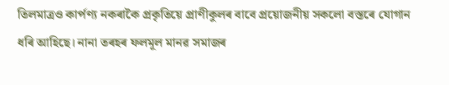তিলমাত্ৰও কাৰ্পণ্য নকৰাকৈ প্ৰকৃতিয়ে প্ৰাণীকুলৰ বাবে প্ৰয়োজনীয় সকলো বস্তৰে যোগান ধৰি আহিছে। নানা তৰহৰ ফলমূল মানৱ সমাজৰ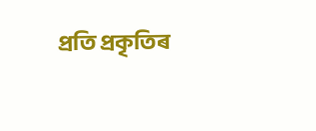প্ৰতি প্ৰকৃতিৰ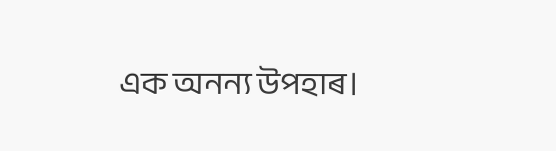এক অনন্য উপহাৰ।